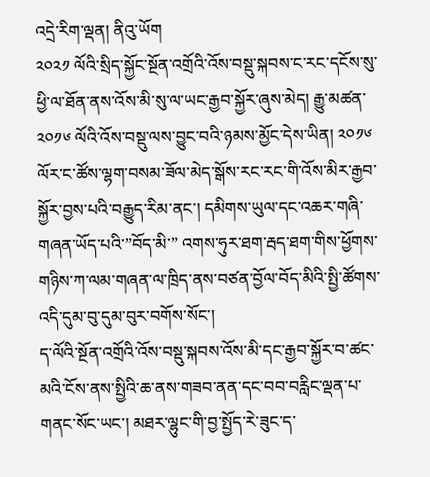འདྲེ་རིག་ལྡན། ནིའུ་ཡོག
༢༠༢༡ ལོའི་སྲིད་སྐྱོང་སྔོན་འགྲོའི་འོས་བསྡུ་སྐབས་ང་རང་དངོས་སུ་ཕྱི་ལ་ཐོན་ནས་འོས་མི་སུ་ལ་ཡང་རྒྱབ་སྐྱོར་ཞུས་མེད། རྒྱུ་མཚན་༢༠༡༦ ལོའི་འོས་བསྡུ་ལས་བྱུང་བའི་ཉམས་མྱོང་དེས་ཡིན། ༢༠༡༦ ལོར་ང་ཚོས་ལྷག་བསམ་ཟོལ་མེད་སྒོས་རང་རང་གི་འོས་མིར་རྒྱབ་སྐྱོར་བྱས་པའི་བརྒྱུད་རིམ་ནང་། དམིགས་ཡུལ་དང་འཆར་གཞི་གཞན་ཡོད་པའི་”བོད་མི་” འགས་ཧུར་ཐག་རྦད་ཐག་གིས་ཕྱོགས་གཉིས་ཀ་ལམ་གཞན་ལ་ཁྲིད་ནས་བཙན་བྱོལ་བོད་མིའི་སྤྱི་ཚོགས་འདི་དུམ་བུ་དུམ་བུར་བགོས་སོང་།
ད་ལོའི་སྔོན་འགྲོའི་འོས་བསྡུ་སྐབས་འོས་མི་དང་རྒྱབ་སྐྱོར་བ་ཚང་མའི་ངོས་ནས་སྤྱིའི་ཆ་ནས་གཟབ་ནན་དང་བབ་བརླིང་ལྡན་པ་གནང་སོང་ཡང་། མཐར་ལྷུང་གི་བྱ་སྤྱོད་རེ་ཟུང་ད་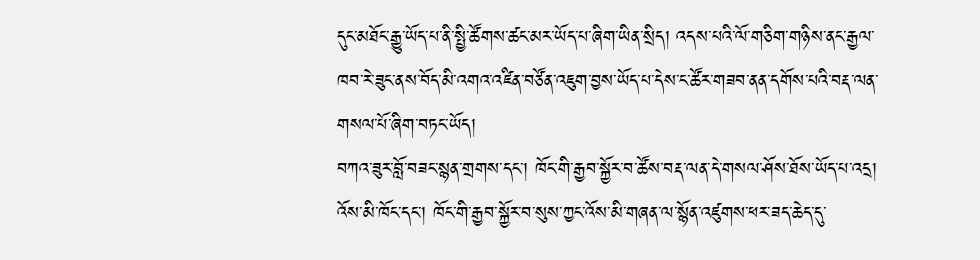དུང་མཐོང་རྒྱུ་ཡོད་པ་ནི་སྤྱི་ཚོགས་ཚང་མར་ཡོད་པ་ཞིག་ཡིན་སྲིད། འདས་པའི་ལོ་གཅིག་གཉིས་ནང་རྒྱལ་ཁབ་རེ་ཟུང་ནས་བོད་མི་འགའ་འཛིན་བཙོན་འཇུག་བྱས་ཡོད་པ་དེས་ང་ཚོར་གཟབ་ནན་དགོས་པའི་བརྡ་ལན་གསལ་པོ་ཞིག་བཏང་ཡོད།
བཀའ་ཟུར་བློ་བཟང་སྙན་གྲགས་དང་། ཁོང་གི་རྒྱབ་སྐྱོར་བ་ཚོས་བརྡ་ལན་དེ་གསལ་ཤོས་ཐོས་ཡོད་པ་འདྲ། འོས་མི་ཁོང་དང་། ཁོང་གི་རྒྱབ་སྐྱོར་བ་སུས་ཀྱང་འོས་མི་གཞན་ལ་སྙོན་འཛུགས་ཕར་ཟད་ཆེད་དུ་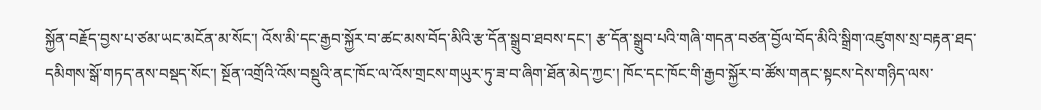སྐྱོན་བརྗོད་བྱས་པ་ཙམ་ཡང་མངོན་མ་སོང་། འོས་མི་དང་རྒྱབ་སྐྱོར་བ་ཚང་མས་བོད་མིའི་རྩ་དོན་སྒྲུབ་ཐབས་དང་། རྩ་དོན་སྒྲུབ་པའི་གཞི་གདན་བཙན་བྱོལ་བོད་མིའི་སྒྲིག་འཛུགས་སྲ་བརྟན་ཐད་དམིགས་སྒོ་གཏད་ནས་བསྡད་སོང་། སྔོན་འགྲོའི་འོས་བསྡུའི་ནང་ཁོང་ལ་འོས་གྲངས་གཡུར་ཏུ་ཟ་བ་ཞིག་ཐོན་མེད་ཀྱང་། ཁོང་དང་ཁོང་གི་རྒྱབ་སྐྱོར་བ་ཚོས་གནང་སྟངས་དེས་གཉིད་ལས་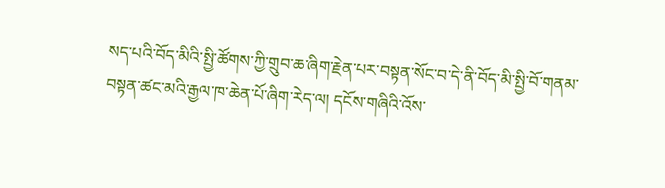སད་པའི་བོད་མིའི་སྤྱི་ཚོགས་ཀྱི་གྲུབ་ཆ་ཞིག་རྗེན་པར་བསྟན་སོང་བ་དེ་ནི་བོད་མི་སྤྱི་བོ་གནམ་བསྟན་ཚང་མའི་རྒྱལ་ཁ་ཆེན་པོ་ཞིག་རེད་ལ། དངོས་གཞིའི་འོས་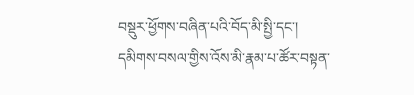བསྡུར་ཕྱོགས་བཞིན་པའི་བོད་མི་སྤྱི་དང་། དམིགས་བསལ་གྱིས་འོས་མི་རྣམ་པ་ཚོར་བསྟན་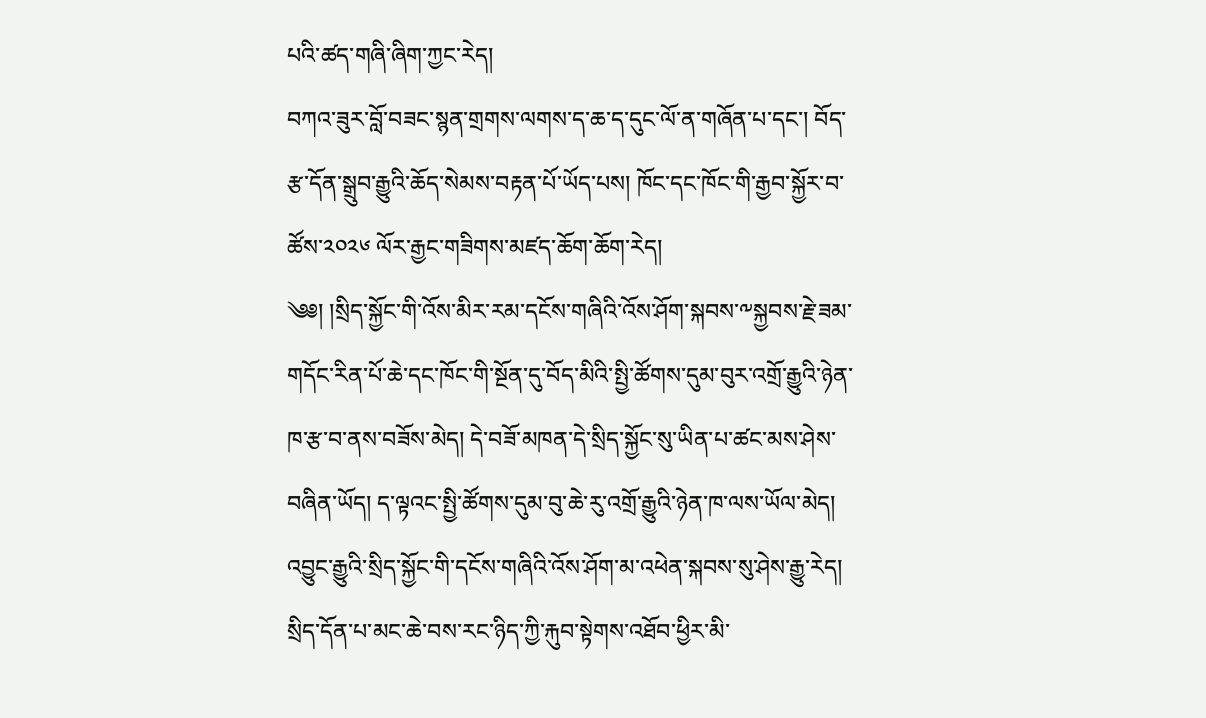པའི་ཚད་གཞི་ཞིག་ཀྱང་རེད།
བཀའ་ཟུར་བློ་བཟང་སྙན་གྲགས་ལགས་ད་ཆ་ད་དུང་ལོ་ན་གཞོན་པ་དང་། བོད་རྩ་དོན་སྒྲུབ་རྒྱུའི་ཆོད་སེམས་བརྟན་པོ་ཡོད་པས། ཁོང་དང་ཁོང་གི་རྒྱབ་སྐྱོར་བ་ཚོས་༢༠༢༦ ལོར་རྒྱང་གཟིགས་མཛད་ཆོག་ཆོག་རེད།
༄༅། །སྲིད་སྐྱོང་གི་འོས་མིར་རམ་དངོས་གཞིའི་འོས་ཤོག་སྐབས་༸སྐྱབས་རྗེ་ཟམ་གདོང་རིན་པོ་ཆེ་དང་ཁོང་གི་སྔོན་དུ་བོད་མིའི་སྤྱི་ཚོགས་དུམ་བུར་འགྲོ་རྒྱུའི་ཉེན་ཁ་རྩ་བ་ནས་བཟོས་མེད། དེ་བཟོ་མཁན་དེ་སྲིད་སྐྱོང་སུ་ཡིན་པ་ཚང་མས་ཤེས་བཞིན་ཡོད། ད་ལྟའང་སྤྱི་ཚོགས་དུམ་བུ་ཆེ་རུ་འགྲོ་རྒྱུའི་ཉེན་ཁ་ལས་ཡོལ་མེད། འབྱུང་རྒྱུའི་སྲིད་སྐྱོང་གི་དངོས་གཞིའི་འོས་ཤོག་མ་འཕེན་སྐབས་སུ་ཤེས་རྒྱུ་རེད།
སྲིད་དོན་པ་མང་ཆེ་བས་རང་ཉིད་ཀྱི་རྐུབ་སྟེགས་འཐོབ་ཕྱིར་མི་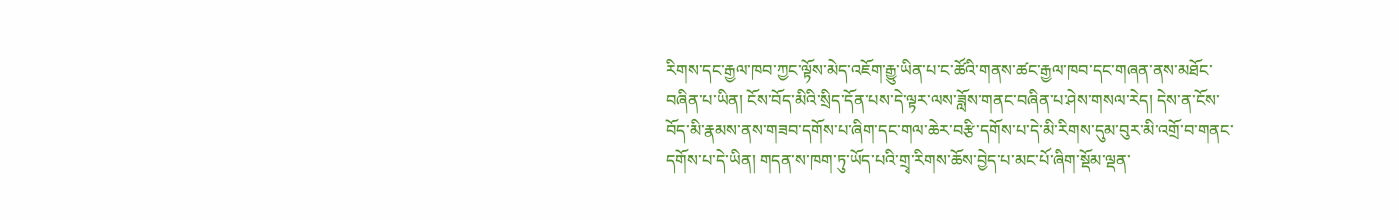རིགས་དང་རྒྱལ་ཁབ་ཀྱང་ལྟོས་མེད་འཇོག་རྒྱུ་ཡིན་པ་ང་ཚོའི་གནས་ཚང་རྒྱལ་ཁབ་དང་གཞན་ནས་མཐོང་བཞིན་པ་ཡིན། ངོས་བོད་མིའི་སྲིད་དོན་པས་དེ་ལྟར་ལས་ཟློས་གནང་བཞིན་པ་ཤེས་གསལ་རེད། དེས་ན་ངོས་བོད་མི་རྣམས་ནས་གཟབ་དགོས་པ་ཞིག་དང་གལ་ཆེར་བརྩི་དགོས་པ་དེ་མི་རིགས་དུམ་བུར་མི་འགྲོ་བ་གནང་དགོས་པ་དེ་ཡིན། གདན་ས་ཁག་ཏུ་ཡོད་པའི་གྲྭ་རིགས་ཆོས་བྱེད་པ་མང་པོ་ཞིག་སྡོམ་ལྡན་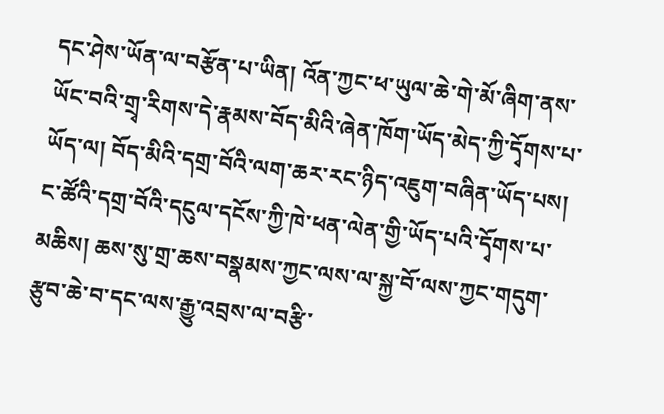དང་ཤེས་ཡོན་ལ་བརྩོན་པ་ཡིན། འོན་ཀྱང་ཕ་ཡུལ་ཆེ་གེ་མོ་ཞིག་ནས་ཡོང་བའི་གྲྭ་རིགས་དེ་རྣམས་བོད་མིའི་ཞེན་ཁོག་ཡོད་མེད་ཀྱི་དྭོགས་པ་ཡོད་ལ། བོད་མིའི་དགྲ་བོའི་ལག་ཆར་རང་ཉིད་འཇུག་བཞིན་ཡོད་པས། ང་ཚོའི་དགྲ་བོའི་དངུལ་དངོས་ཀྱི་ཁེ་ཕན་ལེན་གྱི་ཡོད་པའི་དྭོགས་པ་མཆིས། ཆས་སུ་གྲ་ཆས་བསྣམས་ཀྱང་ལས་ལ་སྐྱ་བོ་ལས་ཀྱང་གདུག་རྩུབ་ཆེ་བ་དང་ལས་རྒྱུ་འབྲས་ལ་བརྩི་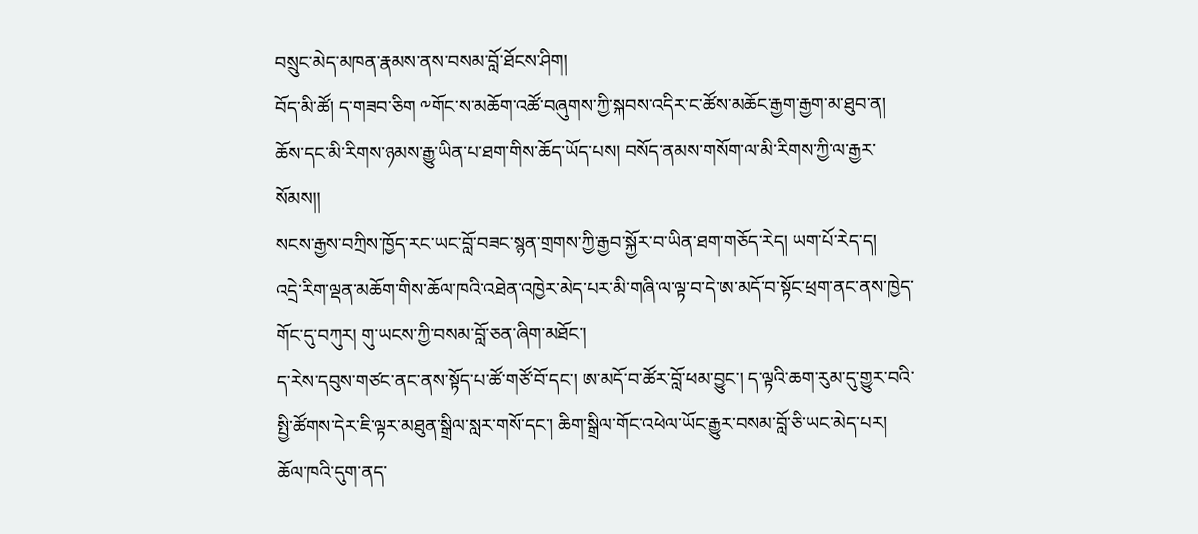བསྲུང་མེད་མཁན་རྣམས་ནས་བསམ་བློ་ཐོངས་ཤིག།
བོད་མི་ཚོ། ད་གཟབ་ཅིག ༸གོང་ས་མཆོག་འཚོ་བཞུགས་ཀྱི་སྐབས་འདིར་ང་ཚོས་མཆོང་རྒྱག་རྒྱག་མ་ཐུབ་ན། ཆོས་དང་མི་རིགས་ཉམས་རྒྱུ་ཡིན་པ་ཐག་གིས་ཆོད་ཡོད་པས། བསོད་ནམས་གསོག་ལ་མི་རིགས་ཀྱི་ལ་རྒྱར་སོམས།།
སངས་རྒྱས་བཀྲིས་ཁྱོད་རང་ཡང་བློ་བཟང་སྙན་གྲགས་ཀྱི་རྒྱབ་སྐྱོར་བ་ཡིན་ཐག་གཅོད་རེད། ཡག་པོ་རེད་ད།
འདྲེ་རིག་ལྡན་མཆོག་གིས་ཆོལ་ཁའི་འཐེན་འཁྱེར་མེད་པར་མི་གཞི་ལ་ལྟ་བ་དེ་ཨ་མདོ་བ་སྟོང་ཕྲག་ནང་ནས་ཁྱེད་གོང་དུ་བཀུར། གུ་ཡངས་ཀྱི་བསམ་བློ་ཅན་ཞིག་མཐོང་།
ད་རེས་དབུས་གཙང་ནང་ནས་སྟོད་པ་ཚོ་གཙོ་བོ་དང་། ཨ་མདོ་བ་ཚོར་བློ་ཕམ་བྱུང་། ད་ལྟའི་ཆག་རུམ་དུ་གྱུར་བའི་སྤྱི་ཚོགས་དེར་ཇི་ལྟར་མཐུན་སྒྲིལ་སླར་གསོ་དང་། ཆིག་སྒྲིལ་གོང་འཕེལ་ཡོང་རྒྱུར་བསམ་བློ་ཅི་ཡང་མེད་པར། ཆོལ་ཁའི་དུག་ནད་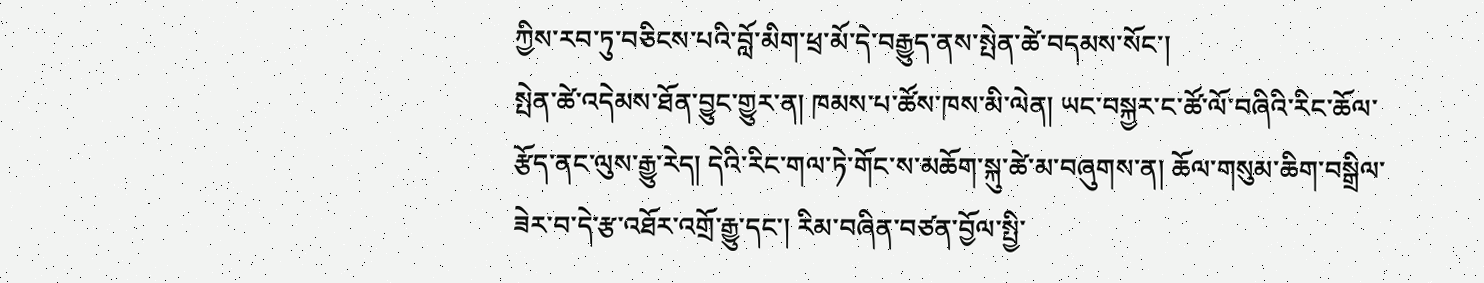ཀྱིས་རབ་ཏུ་བཅིངས་པའི་བློ་མིག་ཕྲ་མོ་དེ་བརྒྱུད་ནས་སྤེན་ཚེ་བདམས་སོང་།
སྤེན་ཚེ་འདེམས་ཐོན་བྱུང་གྱུར་ན། ཁམས་པ་ཚོས་ཁས་མི་ལེན། ཡང་བསྐྱར་ང་ཚོ་ལོ་བཞིའི་རིང་ཆོལ་རྩོད་ནང་ལུས་རྒྱུ་རེད། དེའི་རིང་གལ་ཏེ་གོང་ས་མཆོག་སྐུ་ཚེ་མ་བཞུགས་ན། ཆོལ་གསུམ་ཆིག་བསྒྲིལ་ཟེར་བ་དེ་རྩ་འཐོར་འགྲོ་རྒྱུ་དང་། རིམ་བཞིན་བཙན་བྱོལ་སྤྱི་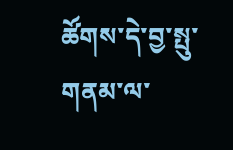ཚོགས་དེ་བྱ་སྤུ་གནམ་ལ་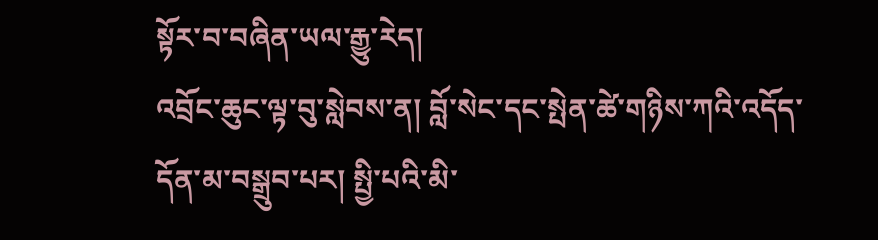སྟོར་བ་བཞིན་ཡལ་རྒྱུ་རེད།
འབྲོང་ཆུང་ལྟ་བུ་སླེབས་ན། བློ་སེང་དང་སྤེན་ཚེ་གཉིས་ཀའི་འདོད་དོན་མ་བསྒྲུབ་པར། སྤྱི་པའི་མི་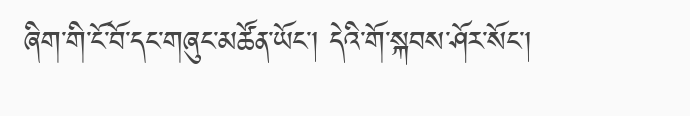ཞིག་གི་ངོ་བོ་དང་གཞུང་མཚོན་ཡོང་། དེའི་གོ་སྐབས་ཤོར་སོང་།